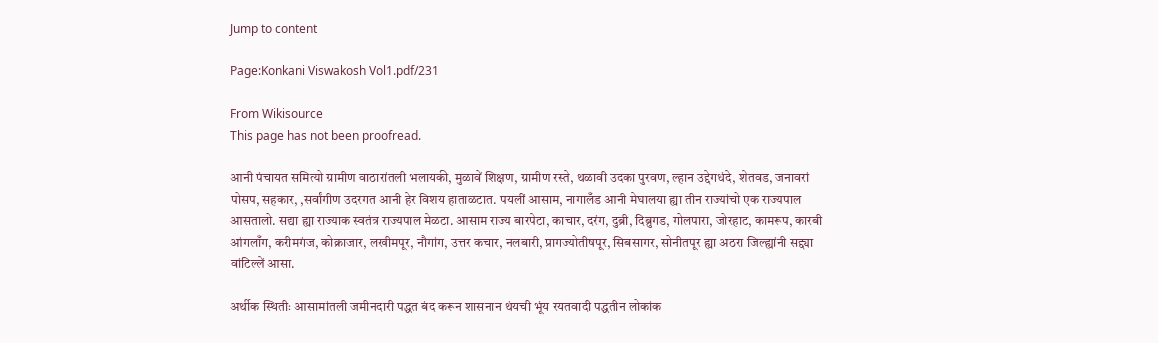Jump to content

Page:Konkani Viswakosh Vol1.pdf/231

From Wikisource
This page has not been proofread.

आनी पंचायत समित्यो ग्रामीण वाठारांतली भलायकी, मुळावें शिक्षण, ग्रामीण रस्ते, थळावी उदका पुरवण, ल्हान उद्देगधंदे, शेतवड, जनावरां पोसप, सहकार, ,सर्वांगीण उदरगत आनी हेर विशय हाताळटात. पयलीं आसाम, नागालँड आनी मेघालया ह्या तीन राज्यांचो एक राज्यपाल आसतालो. सद्या ह्या राज्याक स्वतंत्र राज्यपाल मेळटा. आसाम राज्य बारपेटा, काचार, दरंग, दुब्री, दिब्रुगड, गोलपारा, जोरहाट, कामरूप, कारबी आंगलाँग, करीमगंज, कोक्राजार, लखीमपूर, नौगांग, उत्तर कचार, नलबारी, प्रागज्योतीषपूर, सिबसागर, सोनीतपूर ह्या अठरा जिल्ह्यांनी सद्द्या वांटिल्लें आसा.

अर्थीक स्थितीः आसामांतली जमीनदारी पद्धत बंद करून शासनान थंयची भूंय रयतवादी पद्धतीन लोकांक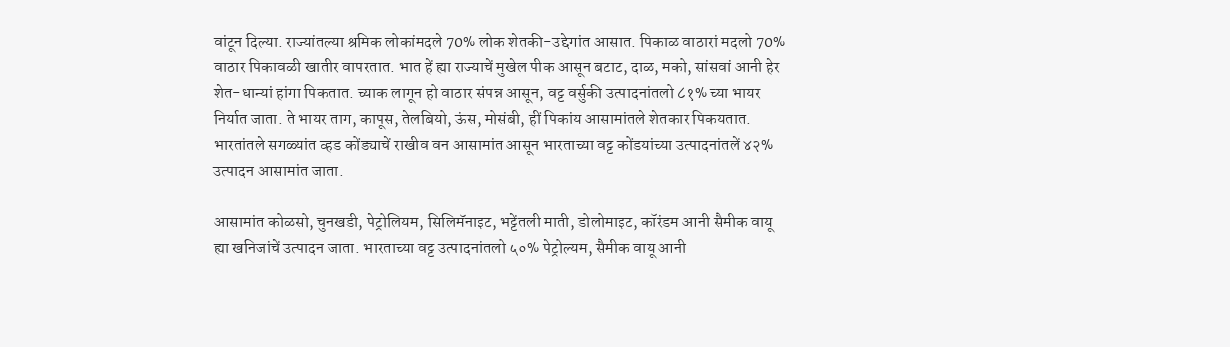वांटून दिल्या. राज्यांतल्या श्रमिक लोकांमदले 70% लोक शेतकी-उद्देगांत आसात. पिकाळ वाठारां मदलो 70% वाठार पिकावळी खातीर वापरतात. भात हें ह्या राज्याचें मुखेल पीक आसून बटाट, दाळ, मको, सांसवां आनी हेर शेत-धान्यां हांगा पिकतात. च्याक लागून हो वाठार संपन्न आसून, वट्ट वर्सुकी उत्पादनांतलो ८१% च्या भायर निर्यात जाता. ते भायर ताग, कापूस, तेलबियो, ऊंस, मोसंबी, हीं पिकांय आसामांतले शेतकार पिकयतात. भारतांतले सगळ्यांत व्हड कोंड्याचें राखीव वन आसामांत आसून भारताच्या वट्ट कोंडयांच्या उत्पादनांतलें ४२% उत्पादन आसामांत जाता.

आसामांत कोळसो, चुनखडी, पेट्रोलियम, सिलिमॅनाइट, भट्टेंतली माती, डोलोमाइट, कॉरंडम आनी सैमीक वायू ह्या खनिजांचें उत्पादन जाता. भारताच्या वट्ट उत्पादनांतलो ५०% पेट्रोल्यम, सैमीक वायू आनी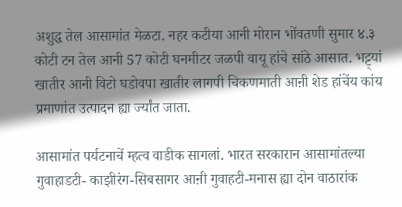अशुद्ध तेल आसामांत मेळटा. नहर कटीया आनी मोरान भोंवतणी सुमार ४.३ कोटी टन तेल आनी 57 कोटी घनमीटर जळपी वायू हांचे सांठे आसात. भट्ट्यां खातीर आनी विटो घडोवपा खातीर लागपी चिकणमाती आऩी शेड हांचेंय कांय प्रमाणांत उत्पादन ह्या र्ज्यांत जाता.

आसामांत पर्यटनाचें म्हत्व वाडीक सागलां. भारत सरकारान आसामांतल्या गुवाहाडटी- काझीरंग-सिबसागर आऩी गुवाहटी-मनास ह्या दोन वाठारांक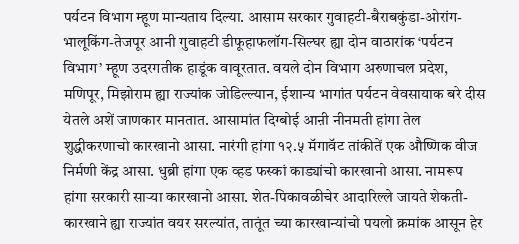पर्यटन विभाग म्हूण मान्यताय दिल्या. आसाम सरकार गुवाहटी-बैराबकुंडा-ओरांग-भालूकिंग-तेजपूर आनी गुवाहटी डीफूहाफलॉग-सिल्घर ह्या दोन वाठारांक ‘पर्यटन विभाग’ म्हूण उदरगतीक हाडूंक वावूरतात. वयले दोन विभाग अरुणाचल प्रदेश, मणिपूर, मिझोराम ह्या राज्यांक जोडिल्ल्यान, ईशान्य भागांत पर्यटन वेवसायाक बरे दीस येतले अशें जाणकार मानतात. आसामांत दिग्बोई आऩी नीनमती हांगा तेल शुद्धीकरणाचो कारखानो आसा. नारंगी हांगा १२.५ मॅगावॅट तांकीतें एक औष्णिक वीज निर्मणी केंद्र आसा. धुब्री हांगा एक व्हड फस्कां काड्यांचो कारखानो आसा. नामरूप हांगा सरकारी साऱ्या कारखानो आसा. शेत-पिकावळीचेर आदारिल्ले जायते शेकती-कारखाने ह्या राज्यांत वयर सरल्यांत, तातूंत च्या कारखान्यांचो पयलो क्रमांक आसून हेर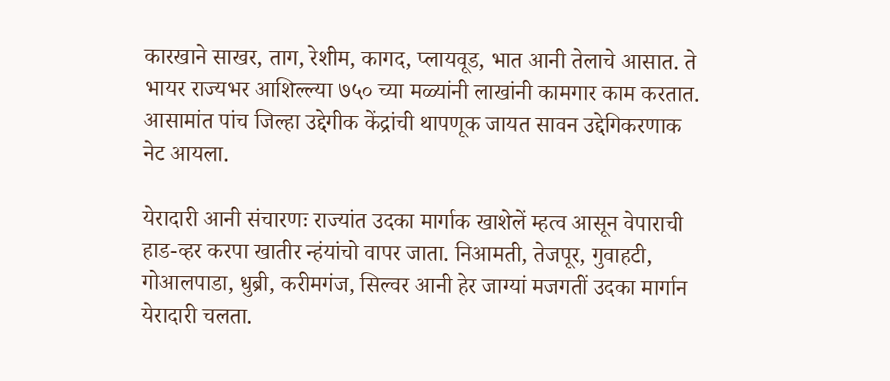कारखाने साखर, ताग, रेशीम, कागद, प्लायवूड, भात आनी तेलाचे आसात. ते भायर राज्यभर आशिल्ल्या ७५० च्या मळ्यांनी लाखांनी कामगार काम करतात. आसामांत पांच जिल्हा उद्देगीक केंद्रांची थापणूक जायत सावन उद्देगिकरणाक नेट आयला.

येरादारी आनी संचारणः राज्यांत उदका मार्गाक खाशेलें म्हत्व आसून वेपाराची हाड-व्हर करपा खातीर न्हंयांचो वापर जाता. निआमती, तेजपूर, गुवाहटी, गोआलपाडा, धुब्री, करीमगंज, सिल्वर आनी हेर जाग्यां मजगतीं उदका मार्गान येरादारी चलता.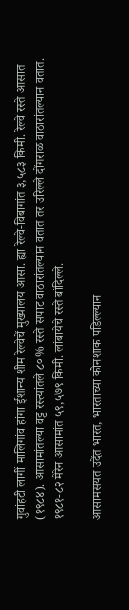गुवांहटी लागीं मालिगांव हांगा ईशान्य शीम रेल्वेचें मुख्यालय आसा. ह्या रेल्वे-विबागांत ३,५८३ किमी. रेल्वे रस्ते आसात (१९८४). आसामांतल्या वट्ट रस्त्यांतले ८०% रस्ते सपाट वाठारांतल्यान वतात तर उरिल्ले दोंगराळ वाठारांतल्यान वतात. १९८१-८२ मेरेन आसामांत ५९,५७९ किमी. लांबायेचे रस्ते बांदिल्ले.

आसामसयत उदेंत भारत, भारताच्या कोनशाक पडिल्ल्यान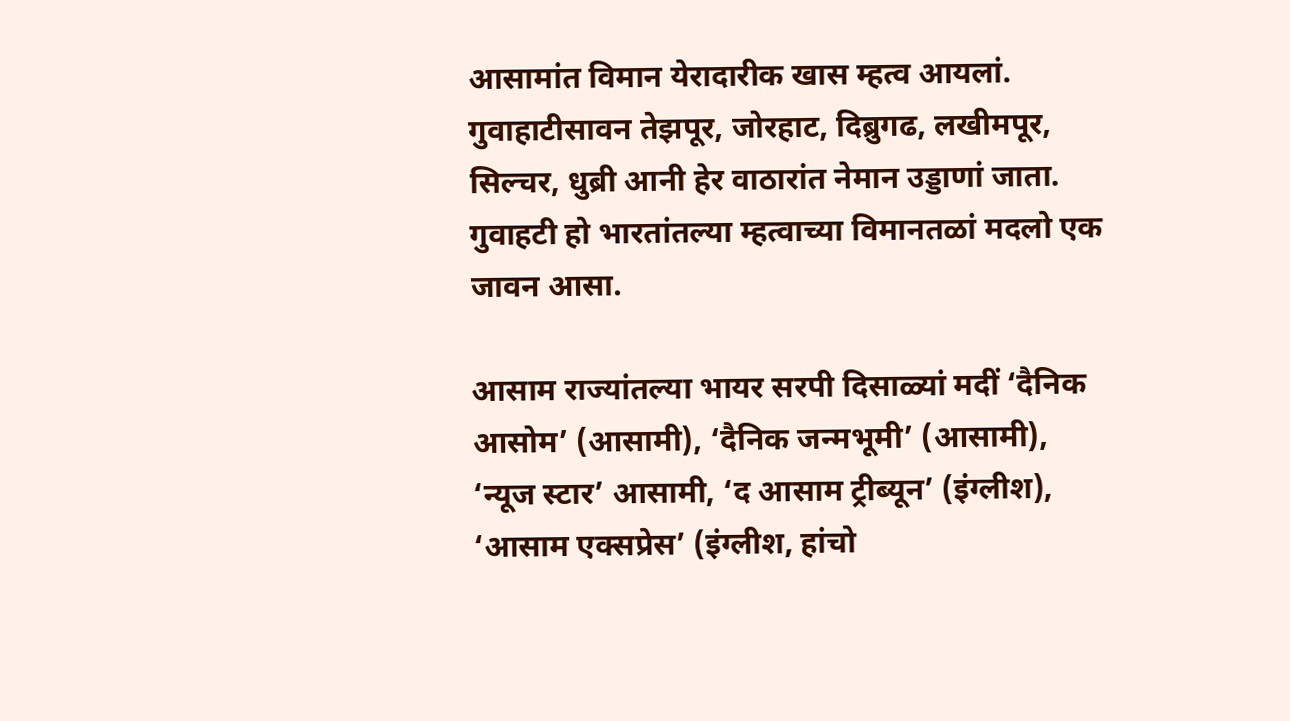आसामांत विमान येरादारीक खास म्हत्व आयलां. गुवाहाटीसावन तेझपूर, जोरहाट, दिब्रुगढ, लखीमपूर, सिल्चर, धुब्री आनी हेर वाठारांत नेमान उड्डाणां जाता. गुवाहटी हो भारतांतल्या म्हत्वाच्या विमानतळां मदलो एक जावन आसा.

आसाम राज्यांतल्या भायर सरपी दिसाळ्यां मदीं ‘दैनिक आसोम’ (आसामी), ‘दैनिक जन्मभूमी’ (आसामी), ‘न्यूज स्टार’ आसामी, ‘द आसाम ट्रीब्यून’ (इंग्लीश), ‘आसाम एक्सप्रेस’ (इंग्लीश, हांचो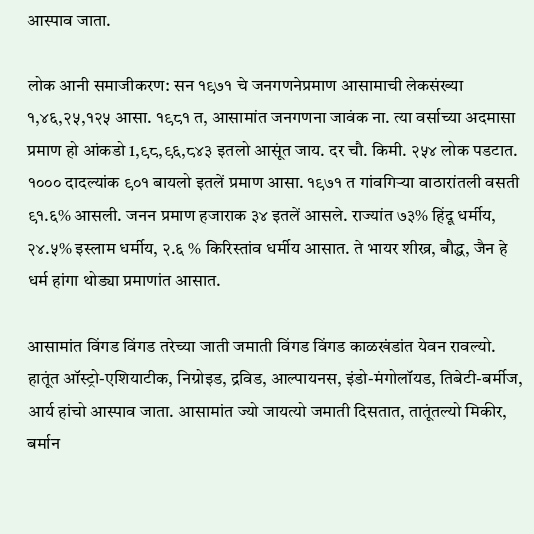आस्पाव जाता.

लोक आनी समाजीकरण: सन १९७१ चे जनगणनेप्रमाण आसामाची लेकसंख्या १,४६,२५,१२५ आसा. १९८१ त, आसामांत जनगणना जावंक ना. त्या वर्साच्या अदमासा प्रमाण हो आंकडो 1,९८,९६,८४३ इतलो आसूंत जाय. दर चौ. किमी. २५४ लोक पडटात. १००० दादल्यांक ९०१ बायलो इतलें प्रमाण आसा. १९७१ त गांवगिऱ्या वाठारांतली वसती ९१.६% आसली. जनन प्रमाण हजाराक ३४ इतलें आसले. राज्यांत ७३% हिंदू धर्मीय, २४.५% इस्लाम धर्मीय, २.६ % किरिस्तांव धर्मीय आसात. ते भायर शीख्र, बौद्ध, जैन हे धर्म हांगा थोड्या प्रमाणांत आसात.

आसामांत विंगड विंगड तरेच्या जाती जमाती विंगड विंगड काळखंडांत येवन रावल्यो. हातूंत ऑस्ट्रो-एशियाटीक, निग्रोइड, द्रविड, आल्पायनस, इंडो-मंगोलॉयड, तिबेटी-बर्मीज, आर्य हांचो आस्पाव जाता. आसामांत ज्यो जायत्यो जमाती दिसतात, तातूंतल्यो मिकीर, बर्मान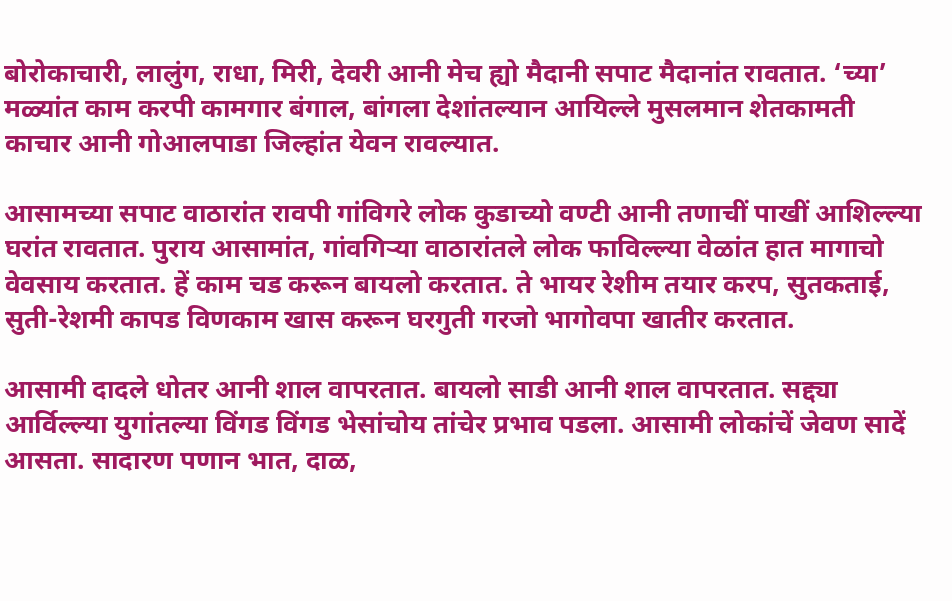बोरोकाचारी, लालुंग, राधा, मिरी, देवरी आनी मेच ह्यो मैदानी सपाट मैदानांत रावतात. ‘च्या’ मळ्यांत काम करपी कामगार बंगाल, बांगला देशांतल्यान आयिल्ले मुसलमान शेतकामती काचार आनी गोआलपाडा जिल्हांत येवन रावल्यात.

आसामच्या सपाट वाठारांत रावपी गांविगरे लोक कुडाच्यो वण्टी आनी तणाचीं पाखीं आशिल्ल्या घरांत रावतात. पुराय आसामांत, गांवगिऱ्या वाठारांतले लोक फाविल्ल्या वेळांत हात मागाचो वेवसाय करतात. हें काम चड करून बायलो करतात. ते भायर रेशीम तयार करप, सुतकताई, सुती-रेशमी कापड विणकाम खास करून घरगुती गरजो भागोवपा खातीर करतात.

आसामी दादले धोतर आनी शाल वापरतात. बायलो साडी आनी शाल वापरतात. सद्द्या आर्विल्ल्या युगांतल्या विंगड विंगड भेसांचोय तांचेर प्रभाव पडला. आसामी लोकांचें जेवण सादें आसता. सादारण पणान भात, दाळ,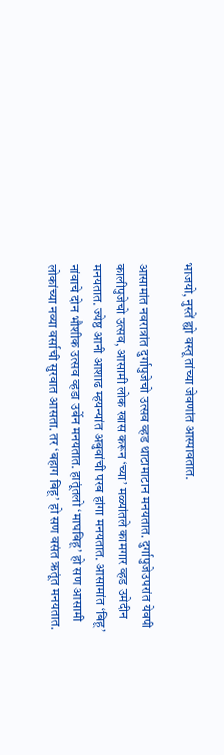भाजयो, नुस्तें ह्यो वस्तू तांच्या जेवणांत आस्पावतात.

आसामांत नवरात्रांत दुर्गापुजेचो उत्सव व्हड थाटामाटान मनयतात. दुर्गापुजेउपरांत येवपी कालीपुजेचो उत्सव, आसामी लोक खास करून ‘च्या’ मळ्यांतले कामगार व्हड उमेदीन मनयतात. ज्येष्ठ आनी आशाढ म्हयन्यांत अबुवांची परब हांगा मनयतात. आसामांत ‘बिहू’ नांवाचे दोन भौशीक उत्सव व्हडा उर्बेन मनयतात. हातूंतलो ‘माघबिहू’ हो सण आसामी लोकांच्या नव्या वर्साची सुरवात आसता. तर ‘बहाग बिहू’ हो सण वसंत ऋतूंत मनयतात.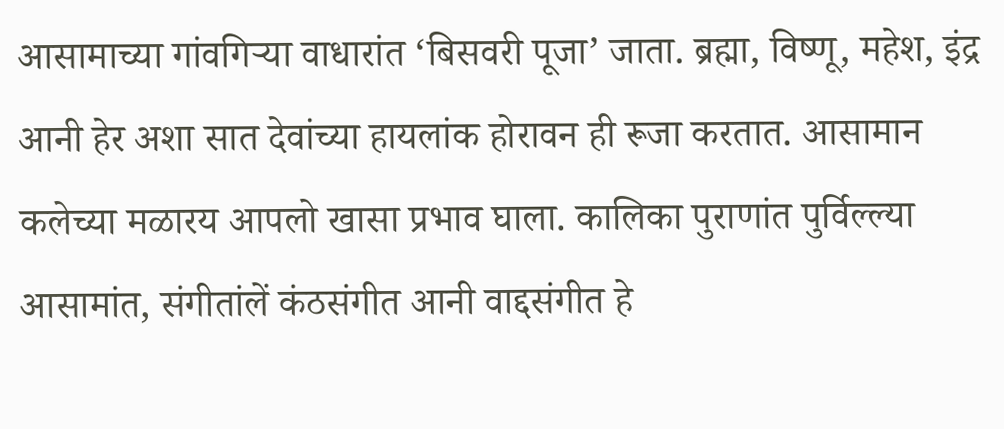आसामाच्या गांवगिऱ्या वाधारांत ‘बिसवरी पूजा’ जाता. ब्रह्मा, विष्णू, महेश, इंद्र आनी हेर अशा सात देवांच्या हायलांक होरावन ही रूजा करतात. आसामान कलेच्या मळारय आपलो खासा प्रभाव घाला. कालिका पुराणांत पुर्विल्ल्या आसामांत, संगीतांलें कंठसंगीत आनी वाद्दसंगीत हे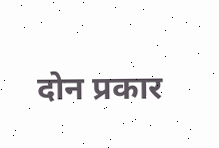दोन प्रकार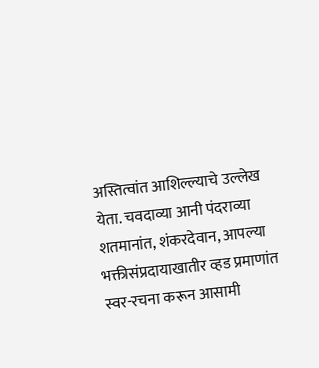अस्तित्वांत आशिल्ल्याचे उल्लेख येता. चवदाव्या आनी पंदराव्या शतमानांत, शंकरदेवान, आपल्या भक्तीसंप्रदायाखातीर व्हड प्रमाणांत स्वर-रचना करून आसामी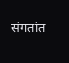संगतांत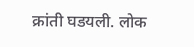क्रांती घडयली. लोक